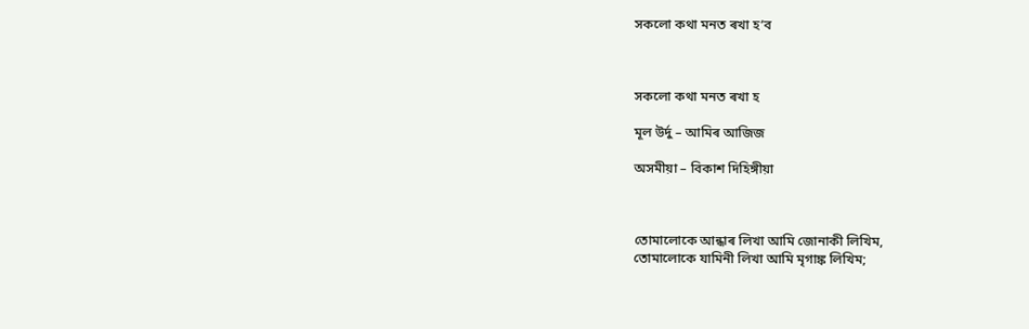সকলো কথা মনত ৰখা হ’ব



সকলো কথা মনত ৰখা হ

মূল উৰ্দু – আমিৰ আজিজ

অসমীয়া – বিকাশ দিহিঙ্গীয়া



তোমালোকে আন্ধাৰ লিখা আমি জোনাকী লিখিম,
তোমালোকে যামিনী লিখা আমি মৃগাঙ্ক লিখিম;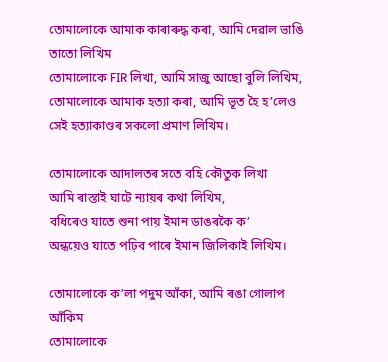তোমালোকে আমাক কাৰাৰুদ্ধ কৰা, আমি দেৱাল ভাঙি তাতো লিখিম
তোমালোকে FIR লিখা, আমি সাজু আছো বুলি লিখিম,
তোমালোকে আমাক হত্যা কৰা, আমি ভূত হৈ হ’লেও
সেই হত্যাকাণ্ডৰ সকলো প্ৰমাণ লিখিম।

তোমালোকে আদালতৰ সতে বহি কৌতুক লিখা
আমি ৰাস্তাই ঘাটে ন্যায়ৰ কথা লিখিম,
বধিৰেও যাতে শুনা পায় ইমান ডাঙৰকৈ ক’
অন্ধয়েও যাতে পঢ়িব পাৰে ইমান জিলিকাই লিখিম।

তোমালোকে ক’লা পদুম আঁ‌কা, আমি ৰঙা গোলাপ আঁ‌কিম
তোমালোকে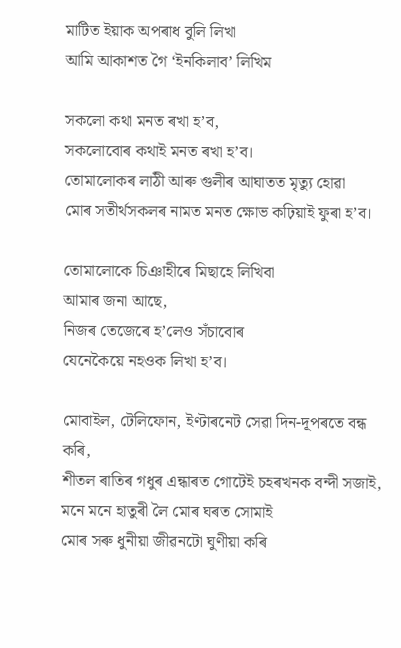মাটিত ইয়াক অপৰাধ বুলি লিখা
আমি আকাশত গৈ ‘ইনকিলাব’ লিখিম

সকলো কথা মনত ৰখা হ’ব,
সকলোবোৰ কথাই মনত ৰখা হ’ব।
তোমালোকৰ লাঠী আৰু গুলীৰ আঘাতত মৃত্যু হোৱা
মোৰ সতীৰ্থসকলৰ নামত মনত ক্ষোভ কঢ়িয়াই ফুৰা হ’ব।

তোমালোকে চিঞাহীৰে মিছাহে লিখিবা
আমাৰ জনা আছে,
নিজৰ তেজেৰে হ’লেও সঁ‌চাবোৰ
যেনেকৈয়ে নহওক লিখা হ’ব।

মোবাইল, টেলিফোন, ইণ্টাৰনেট সেৱা দিন-দূপৰতে বন্ধ কৰি,
শীতল ৰাতিৰ গধুৰ এন্ধাৰত গোটেই চহৰখনক বন্দী সজাই,
মনে মনে হাতুৰী লৈ মোৰ ঘৰত সোমাই
মোৰ সৰু ধুনীয়া জীৱনটো ঘুণীয়া কৰি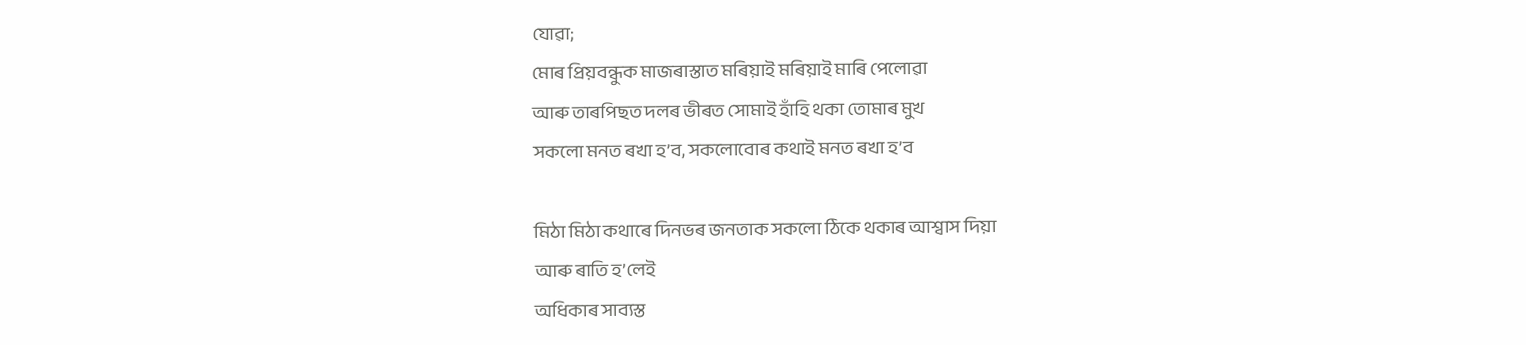যোৱা;
মোৰ প্ৰিয়বন্ধুক মাজৰাস্তাত মৰিয়াই মৰিয়াই মাৰি পেলোৱা
আৰু তাৰপিছত দলৰ ভীৰত সোমাই হাঁহি থকা তোমাৰ মুখ
সকলো মনত ৰখা হ’ব, সকলোবোৰ কথাই মনত ৰখা হ’ব

মিঠা মিঠা কথাৰে দিনভৰ জনতাক সকলো ঠিকে থকাৰ আশ্বাস দিয়া
আৰু ৰাতি হ’লেই
অধিকাৰ সাব্যস্ত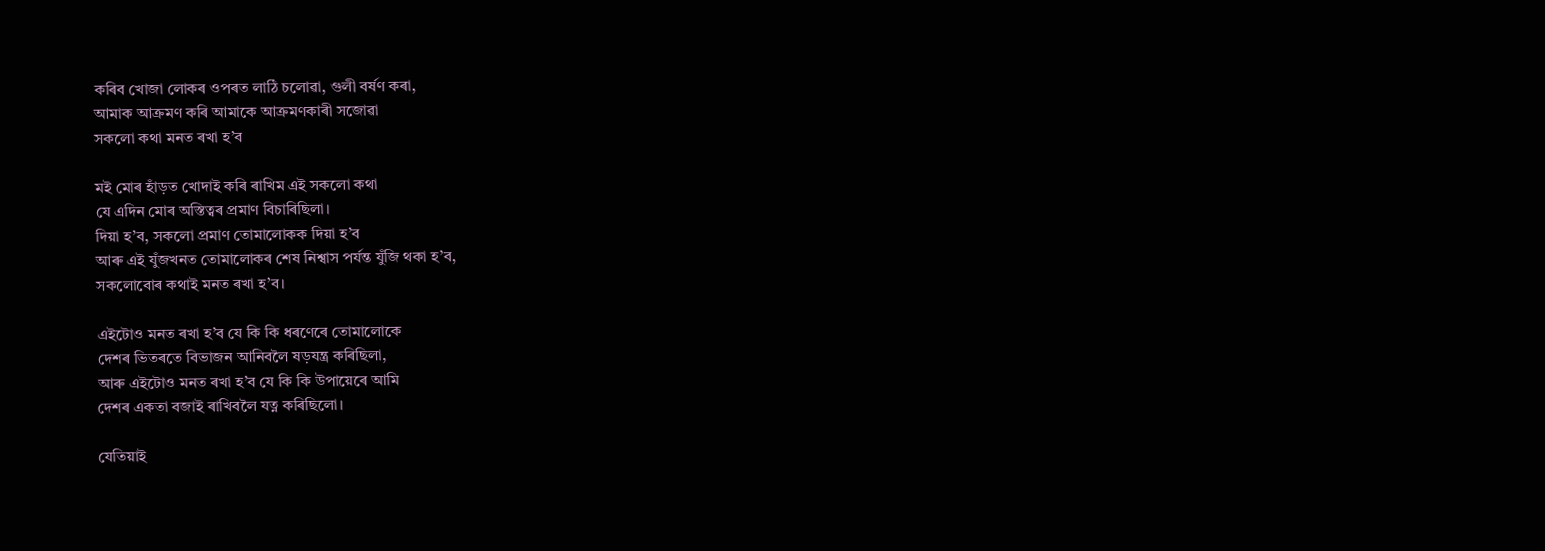কৰিব খোজা লোকৰ ওপৰত লাঠি চলোৱা, গুলী বৰ্ষণ কৰা,
আমাক আক্ৰমণ কৰি আমাকে আক্ৰমণকাৰী সজোৱা
সকলো কথা মনত ৰখা হ’ব

মই মোৰ হাঁড়ত খোদাই কৰি ৰাখিম এই সকলো কথা
যে এদিন মোৰ অস্তিত্বৰ প্ৰমাণ বিচাৰিছিলা।
দিয়া হ’ব, সকলো প্ৰমাণ তোমালোকক দিয়া হ’ব
আৰু এই যুঁজখনত তোমালোকৰ শেষ নিশ্বাস পৰ্যন্ত যুঁজি থকা হ’ব,
সকলোবোৰ কথাই মনত ৰখা হ’ব।

এইটোও মনত ৰখা হ’ব যে কি কি ধৰণেৰে তোমালোকে
দেশৰ ভিতৰতে বিভাজন আনিবলৈ ষড়যন্ত্ৰ কৰিছিলা,
আৰু এইটোও মনত ৰখা হ’ব যে কি কি উপায়েৰে আমি
দেশৰ একতা বজাই ৰাখিবলৈ যত্ন কৰিছিলো।

যেতিয়াই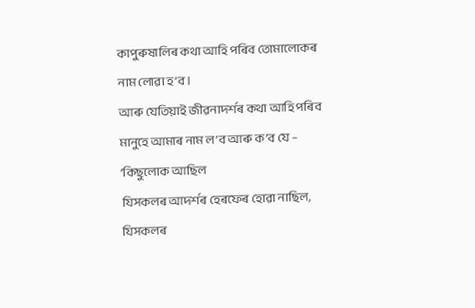কাপুৰুষালিৰ কথা আহি পৰিব তোমালোকৰ নাম লোৱা হ’ব।
আৰু যেতিয়াই জীৱনাদৰ্শৰ কথা আহি পৰিব
মানুহে আমাৰ নাম ল’ব আৰু ক’ব যে – ‘কিছুলোক আছিল
যিসকলৰ আদৰ্শৰ হেৰফেৰ হোৱা নাছিল, যিসকলৰ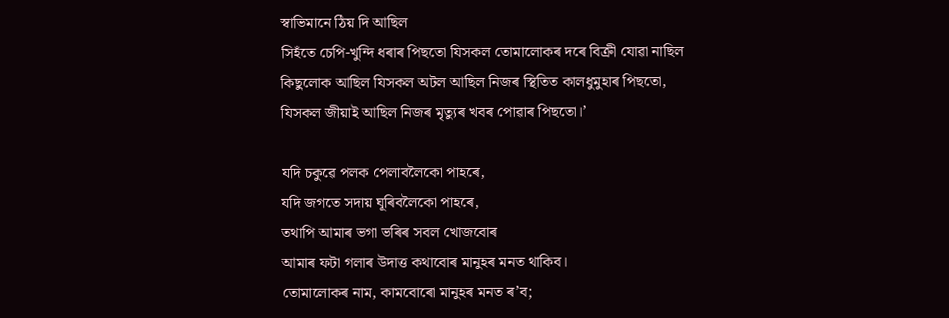স্বাভিমানে ঠিয় দি আছিল
সিহঁতে চেপি-খুন্দি ধৰাৰ পিছতো যিসকল তোমালোকৰ দৰে বিক্ৰী যোৱা নাছিল
কিছুলোক আছিল যিসকল অটল আছিল নিজৰ স্থিতিত কালধুমুহাৰ পিছতো,
যিসকল জীয়াই আছিল নিজৰ মৃত্যুৰ খবৰ পোৱাৰ পিছতো।’

যদি চকুৱে পলক পেলাবলৈকো পাহৰে,
যদি জগতে সদায় ঘূৰিবলৈকো পাহৰে,
তথাপি আমাৰ ভগা ভৰিৰ সবল খোজবোৰ
আমাৰ ফটা গলাৰ উদাত্ত কথাবোৰ মানুহৰ মনত থাকিব।
তোমালোকৰ নাম, কামবোৰো মানুহৰ মনত ৰ’ব;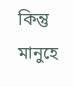কিন্তু মানুহে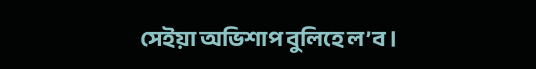সেইয়া অভিশাপ বুলিহে ল’ব।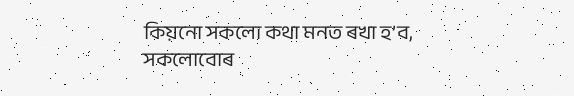কিয়নো সকলো কথা মনত ৰখা হ’ব,
সকলোবোৰ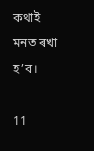কথাই মনত ৰখা হ’ব।

11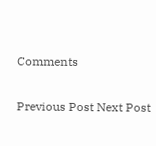Comments

Previous Post Next Post